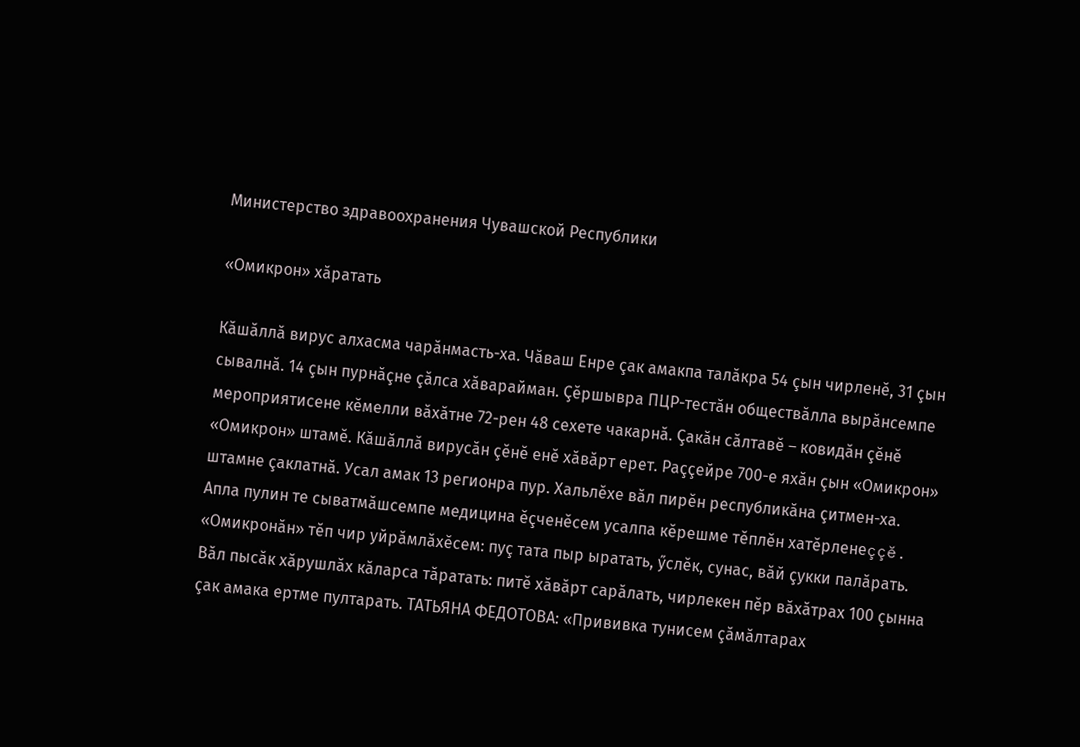Министерство здравоохранения Чувашской Республики

«Омикрон» хăратать

Кăшăллă вирус алхасма чарăнмасть-ха. Чăваш Енре çак амакпа талăкра 54 çын чирленĕ, 31 çын сывалнă. 14 çын пурнăçне çăлса хăварайман. Çĕршывра ПЦР-тестăн обществăлла вырăнсемпе мероприятисене кĕмелли вăхăтне 72-рен 48 сехете чакарнă. Çакăн сăлтавĕ – ковидăн çĕнĕ «Омикрон» штамĕ. Кăшăллă вирусăн çĕнĕ енĕ хăвăрт ерет. Раççейре 700-е яхăн çын «Омикрон» штамне çаклатнă. Усал амак 13 регионра пур. Хальлĕхе вăл пирĕн республикăна çитмен-ха. Апла пулин те сыватмăшсемпе медицина ĕçченĕсем усалпа кĕрешме тĕплĕн хатĕрленеççĕ. «Омикронăн» тĕп чир уйрăмлăхĕсем: пуç тата пыр ыратать, ӳслĕк, сунас, вăй çукки палăрать. Вăл пысăк хăрушлăх кăларса тăратать: питĕ хăвăрт сарăлать, чирлекен пĕр вăхăтрах 100 çынна çак амака ертме пултарать. ТАТЬЯНА ФЕДОТОВА: «Прививка тунисем çăмăлтарах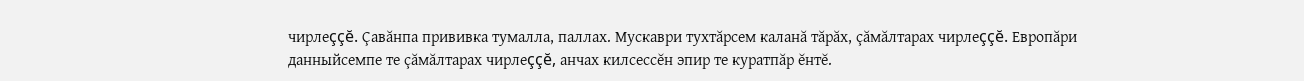чирлеççĕ. Çавăнпа прививка тумалла, паллах. Мускаври тухтăрсем каланă тăрăх, çăмăлтарах чирлеççĕ. Европăри данныйсемпе те çăмăлтарах чирлеççĕ, анчах килсессĕн эпир те куратпăр ĕнтĕ.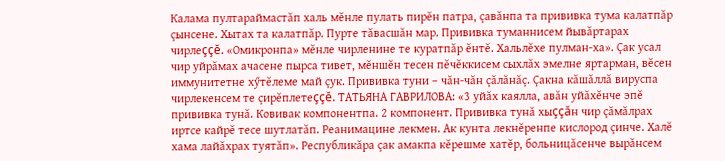Калама пултараймастăп халь мĕнле пулать пирĕн патра, çавăнпа та прививка тума калатпăр çынсене. Хытах та калатпăр. Пурте тăвасшăн мар. Прививка туманнисем йывăртарах чирлеççĕ. «Омикронпа» мĕнле чирленине те куратпăр ĕнтĕ. Хальлĕхе пулман-ха». Çак усал чир уйрăмах ачасене пырса тивет, мĕншĕн тесен пĕчĕккисем сыхлăх эмелне яртарман, вĕсен иммунитетне хӳтĕлеме май çук. Прививка туни – чăн-чăн çăлăнăç. Çакна кăшăллă вируспа чирлекенсем те çирĕплетеççĕ. ТАТЬЯНА ГАВРИЛОВА: «3 уйăх каялла, авăн уйăхĕнче эпĕ прививка тунă. Ковивак компонентпа. 2 компонент. Прививка тунă хыççăн чир çăмăлрах иртсе кайрĕ тесе шутлатăп. Реанимацине лекмен. Ак кунта лекнĕренпе кислород çинче. Халĕ хама лайăхрах туятăп». Республикăра çак амакпа кĕрешме хатĕр, больницăсенче вырăнсем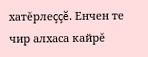хатĕрлеççĕ. Енчен те чир алхаса кайрĕ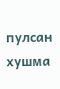пулсан хушма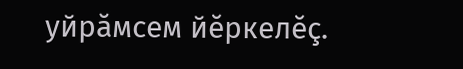уйрăмсем йĕркелĕç.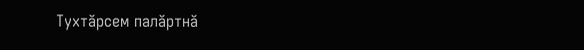Тухтăрсем палăртнă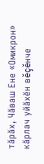тăрăх, Чăваш Ене «Омикрон» кăрлач уйăхĕн вĕçĕнче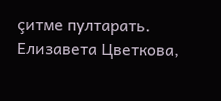çитме пултарать. Елизавета Цветкова,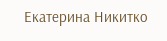Екатерина Никитко